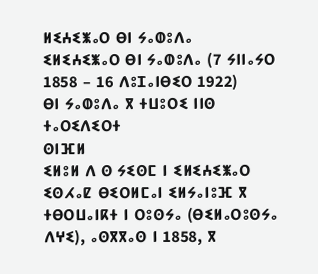ⵍⵉⵄⵉⵥⴰⵔ ⴱⵏ ⵢⴰⵀⵓⴷⴰ
ⵉⵍⵉⵄⵉⵥⴰⵔ ⴱⵏ ⵢⴰⵀⵓⴷⴰ (7 ⵢⵏⵏⴰⵢⵔ 1858 – 16 ⴷⵓⵊⴰⵏⴱⵉⵔ 1922)
ⴱⵏ ⵢⴰⵀⵓⴷⴰ ⴳ ⵜⵡⵓⵔⵉ ⵏⵏⵙ
ⵜⴰⵔⵉⴷⵉⵔⵜ
ⵙⵏⴼⵍ
ⵉⵍⵓⵍ ⴷ ⵙ ⵢⵉⵙⵎ ⵏ ⵉⵍⵉⵄⵉⵥⴰⵔ ⵉⵙⵃⴰⵇ ⴱⵉⵔⵍⵎⴰⵏ ⵉⵍⵢⴰⵏⵓⴼ ⴳ ⵜⴱⵔⵡⴰⵏⴽⵜ ⵏ ⵔⵓⵙⵢⴰ (ⴱⵉⵍⴰⵔⵓⵙⵢⴰ ⴷⵖⵉ), ⴰⵙⴳⴳⴰⵙ ⵏ 1858, ⴳ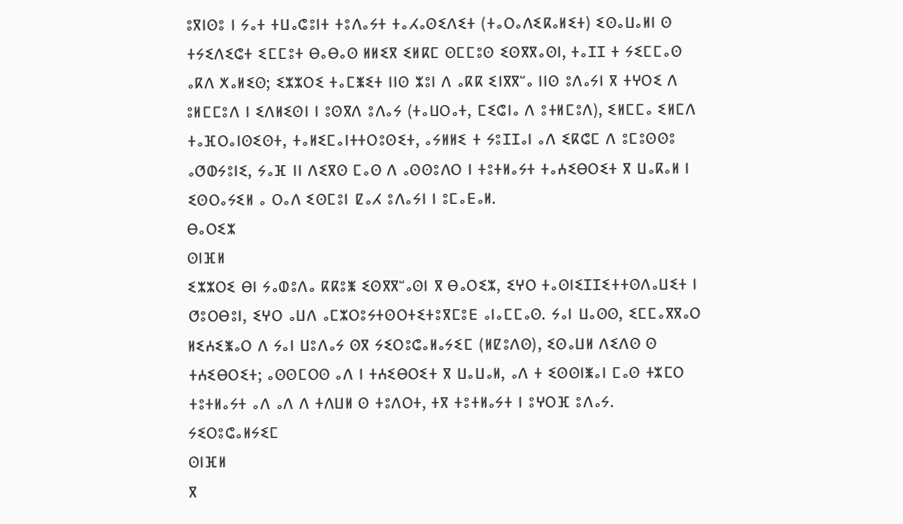ⵓⴳⵏⵙⵓ ⵏ ⵢⴰⵜ ⵜⵡⴰⵛⵓⵏⵜ ⵜⵓⴷⴰⵢⵜ ⵜⴰⵃⴰⵙⵉⴷⵉⵜ (ⵜⴰⵔⴰⴷⵉⴽⴰⵍⵉⵜ) ⵉⵙⴰⵡⴰⵍⵏ ⵙ ⵜⵢⵉⴷⵉⵛⵜ ⵉⵎⵎⵓⵜ ⴱⴰⴱⴰⵙ ⵍⵍⵉⴳ ⵉⵍⴽⵎ ⵙⵎⵎⵓⵙ ⵉⵙⴳⴳⴰⵙⵏ, ⵜⴰⵊⵊ ⵜ ⵢⵉⵎⵎⴰⵙ ⴰⴽⴷ ⵅⴰⵍⵉⵙ; ⵉⵣⵣⵔⵉ ⵜⴰⵎⵥⵉⵜ ⵏⵏⵙ ⵣⵓⵏ ⴷ ⴰⴽⴽ ⵉⵏⴳⴳⵯⴰ ⵏⵏⵙ ⵓⴷⴰⵢⵏ ⴳ ⵜⵖⵔⵉ ⴷ ⵓⵍⵎⵎⵓⴷ ⵏ ⵉⴷⵍⵉⵙⵏ ⵏ ⵓⵙⴳⴷ ⵓⴷⴰⵢ (ⵜⴰⵡⵔⴰⵜ, ⵎⵉⵛⵏⴰ ⴷ ⵓⵜⵍⵎⵓⴷ), ⵉⵍⵎⵎⴰ ⵉⵍⵎⴷ ⵜⴰⴼⵔⴰⵏⵙⵉⵙⵜ, ⵜⴰⵍⵉⵎⴰⵏⵜⵜⵔⵓⵙⵉⵜ, ⴰⵢⵍⵍⵉ ⵜ ⵢⵓⵊⵊⴰⵏ ⴰⴷ ⵉⴽⵛⵎ ⴷ ⵓⵎⵓⵙⵙⵓ ⴰⵚⵀⵢⵓⵏⵉ, ⵢⴰⴼ ⵏⵏ ⴷⵉⴳⵙ ⵎⴰⵙ ⴷ ⴰⵙⵙⵓⴷⵔ ⵏ ⵜⵓⵜⵍⴰⵢⵜ ⵜⴰⵄⵉⴱⵔⵉⵜ ⴳ ⵡⴰⴽⴰⵍ ⵏ ⵉⵙⵔⴰⵢⵉⵍ ⴰ ⵔⴰⴷ ⵉⵙⵎⵓⵏ ⵇⴰⵃ ⵓⴷⴰⵢⵏ ⵏ ⵓⵎⴰⴹⴰⵍ.
ⴱⴰⵔⵉⵣ
ⵙⵏⴼⵍ
ⵉⵣⵣⵔⵉ ⴱⵏ ⵢⴰⵀⵓⴷⴰ ⴽⴽⵓⵥ ⵉⵙⴳⴳⵯⴰⵙⵏ ⴳ ⴱⴰⵔⵉⵣ, ⵉⵖⵔ ⵜⴰⵙⵏⵉⵊⵊⵉⵜⵜⵙⴷⴰⵡⵉⵜ ⵏ ⵚⵓⵔⴱⵓⵏ, ⵉⵖⵔ ⴰⵡⴷ ⴰⵎⵣⵔⵓⵢⵜⵙⵔⵜⵉⵜⵓⴳⵎⵓⴹ ⴰⵏⴰⵎⵎⴰⵙ. ⵢⴰⵏ ⵡⴰⵙⵙ, ⵉⵎⵎⴰⴳⴳⴰⵔ ⵍⵉⵄⵉⵥⴰⵔ ⴷ ⵢⴰⵏ ⵡⵓⴷⴰⵢ ⵙⴳ ⵢⵉⵔⵓⵛⴰⵍⴰⵢⵉⵎ (ⵍⵇⵓⴷⵙ), ⵉⵙⴰⵡⵍ ⴷⵉⴷⵙ ⵙ ⵜⵄⵉⴱⵔⵉⵜ; ⴰⵙⵙⵎⵔⵙ ⴰⴷ ⵏ ⵜⵄⵉⴱⵔⵉⵜ ⴳ ⵡⴰⵡⴰⵍ, ⴰⴷ ⵜ ⵉⵙⵙⵏⵥⴰⵏ ⵎⴰⵙ ⵜⵣⵎⵔ ⵜⵓⵜⵍⴰⵢⵜ ⴰⴷ ⴰⴷ ⴷ ⵜⴷⵡⵍ ⵙ ⵜⵓⴷⵔⵜ, ⵜⴳ ⵜⵓⵜⵍⴰⵢⵜ ⵏ ⵓⵖⵔⴼ ⵓⴷⴰⵢ.
ⵢⵉⵔⵓⵛⴰⵍⵢⵉⵎ
ⵙⵏⴼⵍ
ⴳ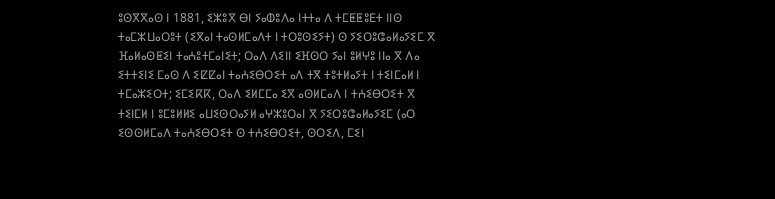ⵓⵙⴳⴳⴰⵙ ⵏ 1881, ⵉⵣⵓⴳ ⴱⵏ ⵢⴰⵀⵓⴷⴰ ⵏⵜⵜⴰ ⴷ ⵜⵎⵟⵟⵓⴹⵜ ⵏⵏⵙ ⵜⴰⵎⵣⵡⴰⵔⵓⵜ (ⵉⴳⴰⵏ ⵜⴰⵙⵍⵎⴰⴷⵜ ⵏ ⵜⵔⵓⵙⵉⵢⵜ) ⵙ ⵢⵉⵔⵓⵛⴰⵍⴰⵢⵉⵎ ⴳ ⴼⴰⵍⴰⵙⵟⵉⵏ ⵜⴰⵄⵓⵜⵎⴰⵏⵉⵜ; ⵔⴰⴷ ⴷⵉⵏⵏ ⵉⴼⵙⵔ ⵢⴰⵏ ⵓⵍⵖⵓ ⵏⵏⴰ ⴳ ⴷⴰ ⵉⵜⵜⵉⵏⵉ ⵎⴰⵙ ⴷ ⵉⵇⵇⴰⵏ ⵜⴰⵄⵉⴱⵔⵉⵜ ⴰⴷ ⵜⴳ ⵜⵓⵜⵍⴰⵢⵜ ⵏ ⵜⵉⵏⵎⴰⵍ ⵏ ⵜⵎⴰⵣⵉⵔⵜ; ⵉⵎⵉⴽⴽ, ⵔⴰⴷ ⵉⵍⵎⵎⴰ ⵉⴳ ⴰⵙⵍⵎⴰⴷ ⵏ ⵜⵄⵉⴱⵔⵉⵜ ⴳ ⵜⵉⵏⵎⵍ ⵏ ⵓⵎⵓⵍⵍⵉ ⴰⵡⵉⵙⵔⴰⵢⵍ ⴰⵖⵣⵓⵔⴰⵏ ⴳ ⵢⵉⵔⵓⵛⴰⵍⴰⵢⵉⵎ (ⴰⵔ ⵉⵙⵙⵍⵎⴰⴷ ⵜⴰⵄⵉⴱⵔⵉⵜ ⵙ ⵜⵄⵉⴱⵔⵉⵜ, ⵙⵔⵉⴷ, ⵎⵉⵏ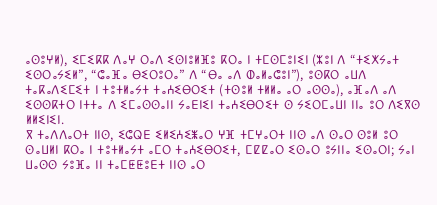ⴰⵙⵓⵖⵍ), ⵉⵎⵉⴽⴽ ⴷⴰⵖ ⵔⴰⴷ ⵉⵙⵏⵓⵍⴼⵓ ⴽⵔⴰ ⵏ ⵜⵎⵙⵎⵓⵏⵉⵏ (ⵣⵓⵏ ⴷ “ⵜⵉⵅⵢⴰⵜ ⵉⵙⵔⴰⵢⵉⵍ”, “ⵛⴰⴼⴰ ⴱⵉⵔⵓⵔⴰ” ⴷ “ⴱⴰ ⴰⴷ ⵀⴰⵍⴰⵛⵓⵏ”), ⵓⵙⴽⵔ ⴰⵡⴷ ⵜⴰⴽⴰⴷⵉⵎⵉⵜ ⵏ ⵜⵓⵜⵍⴰⵢⵜ ⵜⴰⵄⵉⴱⵔⵉⵜ (ⵜⵙⵓⵍ ⵜⵍⵍⴰ ⴰⵔ ⴰⵙⵙⴰ), ⴰⴼⴰⴷ ⴰⴷ ⵉⵙⵙⴽⵜⵔ ⵏⵜⵜⴰ ⴷ ⵉⵎⴰⵙⵙⴰⵏⵏ ⵢⴰⴹⵏⵉⵏ ⵜⴰⵄⵉⴱⵔⵉⵜ ⵙ ⵢⵉⵔⵎⴰⵡⵏ ⵏⵏⴰ ⵓⵔ ⴷⵉⴳⵙ ⵍⵍⵉⵏⵉⵏ.
ⴳ ⵜⴰⴷⴷⴰⵔⵜ ⵏⵏⵙ, ⵉⵛⵕⴹ ⵉⵍⵉⵄⵉⵥⴰⵔ ⵖⴼ ⵜⵎⵖⴰⵔⵜ ⵏⵏⵙ ⴰⴷ ⵙⴰⵔ ⵙⵓⵍ ⵓⵔ ⵙⴰⵡⵍⵏ ⴽⵔⴰ ⵏ ⵜⵓⵜⵍⴰⵢⵜ ⴰⵎⵔ ⵜⴰⵄⵉⴱⵔⵉⵜ, ⵎⵇⵇⴰⵔ ⵉⵙⴰⵔ ⵓⵢⵏⵏⴰ ⵉⵙⴰⵔⵏ; ⵢⴰⵏ ⵡⴰⵙⵙ ⵢⵓⴼⴰ ⵏⵏ ⵜⴰⵎⵟⵟⵓⴹⵜ ⵏⵏⵙ ⴰⵔ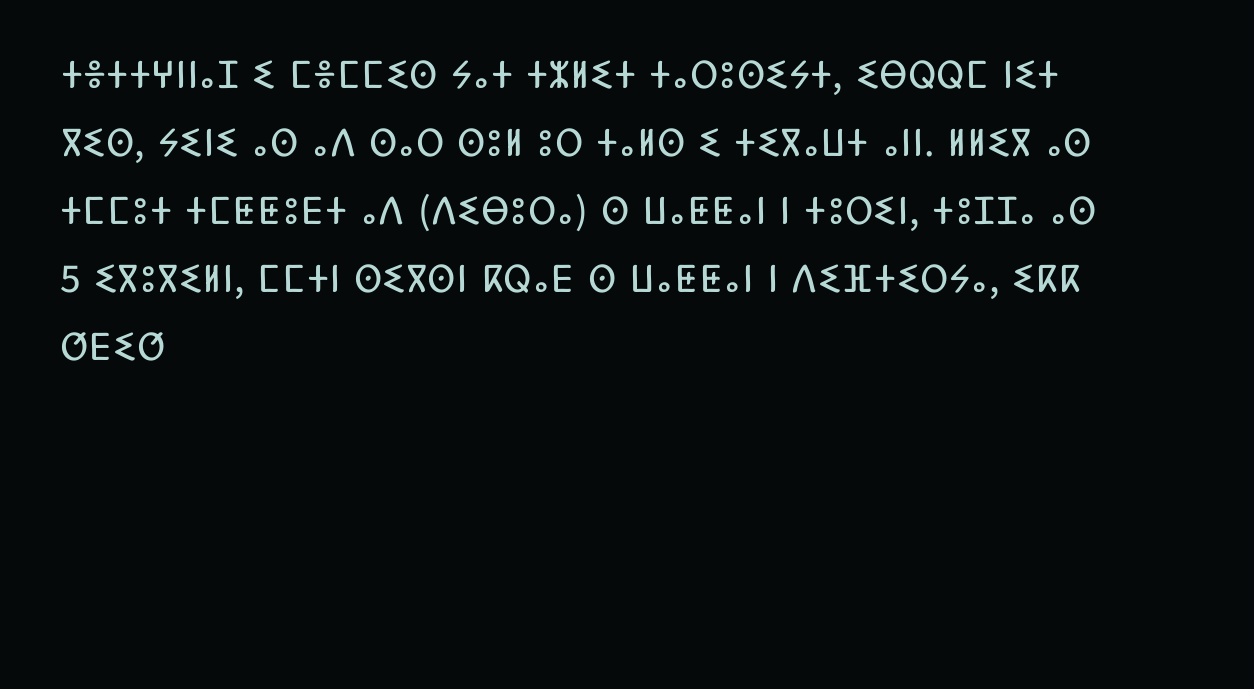ⵜⴻⵜⵜⵖⵏⵏⴰⵊ ⵉ ⵎⴻⵎⵎⵉⵙ ⵢⴰⵜ ⵜⵣⵍⵉⵜ ⵜⴰⵔⵓⵙⵉⵢⵜ, ⵉⴱⵕⵕⵎ ⵏⵉⵜ ⴳⵉⵙ, ⵢⵉⵏⵉ ⴰⵙ ⴰⴷ ⵙⴰⵔ ⵙⵓⵍ ⵓⵔ ⵜⴰⵍⵙ ⵉ ⵜⵉⴳⴰⵡⵜ ⴰⵏⵏ. ⵍⵍⵉⴳ ⴰⵙ ⵜⵎⵎⵓⵜ ⵜⵎⵟⵟⵓⴹⵜ ⴰⴷ (ⴷⵉⴱⵓⵔⴰ) ⵙ ⵡⴰⵟⵟⴰⵏ ⵏ ⵜⵓⵔⵉⵏ, ⵜⵓⵊⵊⴰ ⴰⵙ 5 ⵉⴳⵓⴳⵉⵍⵏ, ⵎⵎⵜⵏ ⵙⵉⴳⵙⵏ ⴽⵕⴰⴹ ⵙ ⵡⴰⵟⵟⴰⵏ ⵏ ⴷⵉⴼⵜⵉⵔⵢⴰ, ⵉⴽⴽ ⵚⴹⵉⵚ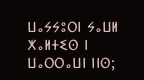ⵡⴰⵢⵢⵓⵔⵏ ⵢⴰⵡⵍ ⵅⴰⵍⵜⵉⵙ ⵏ ⵡⴰⵔⵔⴰⵡⵏ ⵏⵏⵙ;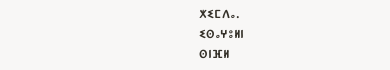ⵅⵉⵎⴷⴰ.
ⵉⵙⴰⵖⵓⵍⵏ
ⵙⵏⴼⵍ